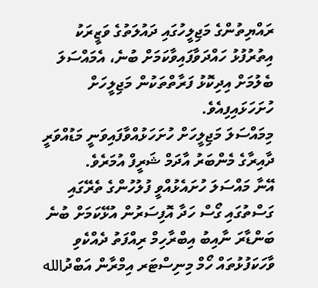ރައްޔިތުންގެ މަޖިލީހުގައި ދައުލަތުގެ ވަޒީރަކު އިތުރުފުޅު ހައްދަވާފައިވާކަމަށް ބުނެ، އެމައްސަލަ ބެލުމަށް އިދިކޮޅު ފަރާތްތަކުން މަޖިލީހަށް ހުށަހަޅައިފިއެވެ.
މިމައްސަލަ މަޖިލީހަށް ހުށަހަޅުއްވާފައިވަނީ މަޑުއްވަރީ ދާއިރާގެ މެންބަރު އާދަމް ޝަރީފް އުމަރެވެ.
އޭނާ މައްސަލަ ހުށައެޅުއްވީ ފުލުހުންގެ ތެރޭގައި ގަސްތުގައި ގޯސް ހަދާ އޮފިސަރުން އުޅޭކަމަށް ބުނެ ބަންޑާރަ ނާއިބު އިބްރާހިމް ރިއްފަތު ދެއްކެވި ވާހަކަފުޅުތައް ހޯމް މިނިސްޓަރ އިމްރާން އަބްދުالله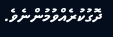ދޮގުކުރެއްވުމުންނެވެ.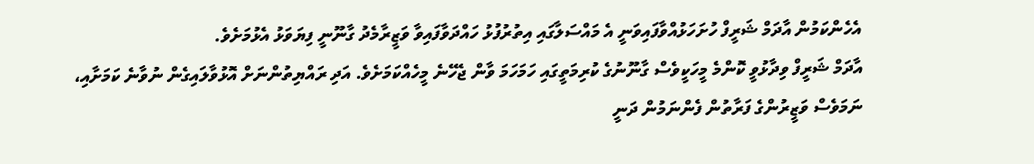އެހެންކަމުން އާދަމް ޝަރީފް ހުށަހަޅުއްވާފައިވަނީ އެ މައްސަލާގައި އިތުރުފުޅު ހައްދަވާފައިވާ ވަޒީރާމެދު ގާނޫނީ ފިޔަވަޅު އެޅުމަށެވެ.
އާދަމް ޝަރީފް ވިދާޅުވީ ކޮންމެ މީހަކީވެސް ގާނޫނުގެ ކުރިމަތީގައި ހަމަހަމަ ވާން ޖެހޭނެ މީހެއްކަމަށެވެ. އަދި ރައްޔިތުންނަށް އޮޅުވާލައިގެން ނުވާނެ ކަމަށާއި، ނަމަވެސް ވަޒީރުންގެ ފަރާތުން ފެންނަމުން ދަނީ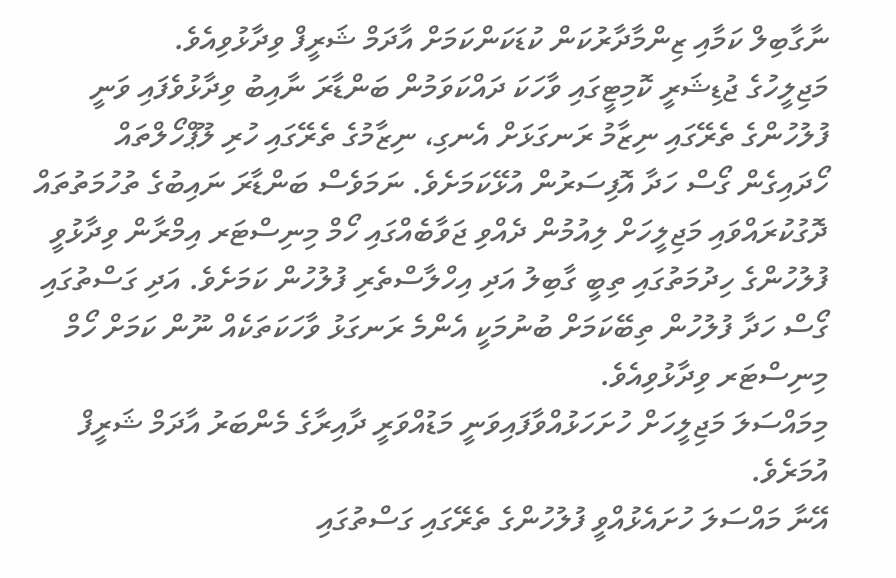ނާގާބިލް ކަމާއި ޒިންމާދާރުކަން ކުޑަކަންކަމަށް އާދަމް ޝަރީފް ވިދާޅުވިއެވެ.
މަޖިލީހުގެ ޖުޑިޝަރީ ކޮމިޓީގައި ވާހަކަ ދައްކަވަމުން ބަންޑާރަ ނާއިބު ވިދާޅުވެފައި ވަނީ ފުލުހުންގެ ތެރޭގައި ނިޒާމު ރަނގަޅަށް އެނގި، ނިޒާމުގެ ތެރޭގައި ހުރި ލޫޕްހޯލްތައް ހޯދައިގެން ގޯސް ހަދާ އޮފިސަރުން އުޅޭކަމަށެވެ. ނަމަވެސް ބަންޑާރަ ނައިބުގެ ތުހުމަތުތައް ދޮގުކުރައްވައި މަޖިލީހަށް ލިއުމުން ދެއްވި ޖަވާބެއްގައި ހޯމް މިނިސްޓަރ އިމްރާން ވިދާޅުވީ ފުލުހުންގެ ހިދުމަތުގައި ތިބީ ގާބިލު އަދި އިހްލާސްތެރި ފުލުހުން ކަމަށެވެ. އަދި ގަސްތުގައި ގޯސް ހަދާ ފުލުހުން ތިބޭކަމަށް ބުނުމަކީ އެންމެ ރަނގަޅު ވާހަކަތަކެއް ނޫން ކަމަށް ހޯމް މިނިސްޓަރ ވިދާޅުވިއެވެ.
މިމައްސަލަ މަޖިލީހަށް ހުށަހަޅުއްވާފައިވަނީ މަޑުއްވަރީ ދާއިރާގެ މެންބަރު އާދަމް ޝަރީފް އުމަރެވެ.
އޭނާ މައްސަލަ ހުށައެޅުއްވީ ފުލުހުންގެ ތެރޭގައި ގަސްތުގައި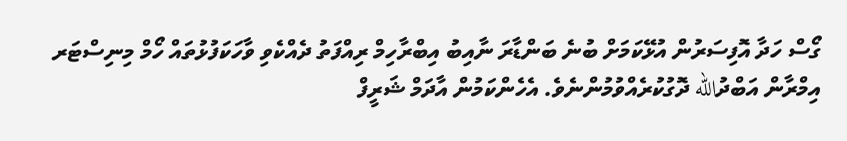ގޯސް ހަދާ އޮފިސަރުން އުޅޭކަމަށް ބުނެ ބަންޑާރަ ނާއިބު އިބްރާހިމް ރިއްފަތު ދެއްކެވި ވާހަކަފުޅުތައް ހޯމް މިނިސްޓަރ އިމްރާން އަބްދުالله ދޮގުކުރެއްވުމުންނެވެ. އެހެންކަމުން އާދަމް ޝަރީފް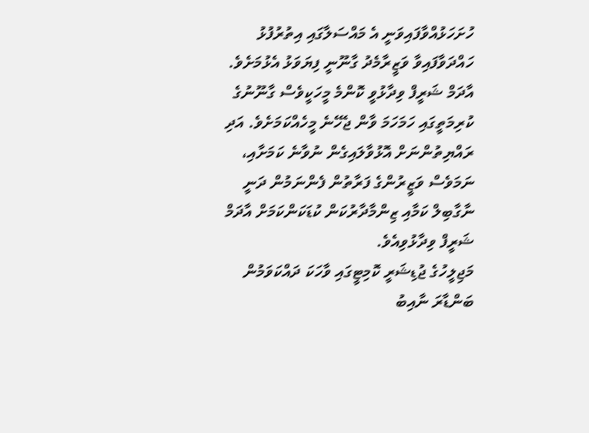ހުށަހަޅުއްވާފައިވަނީ އެ މައްސަލާގައި އިތުރުފުޅު ހައްދަވާފައިވާ ވަޒީރާމެދު ގާނޫނީ ފިޔަވަޅު އެޅުމަށެވެ.
އާދަމް ޝަރީފް ވިދާޅުވީ ކޮންމެ މީހަކީވެސް ގާނޫނުގެ ކުރިމަތީގައި ހަމަހަމަ ވާން ޖެހޭނެ މީހެއްކަމަށެވެ. އަދި ރައްޔިތުންނަށް އޮޅުވާލައިގެން ނުވާނެ ކަމަށާއި، ނަމަވެސް ވަޒީރުންގެ ފަރާތުން ފެންނަމުން ދަނީ ނާގާބިލް ކަމާއި ޒިންމާދާރުކަން ކުޑަކަންކަމަށް އާދަމް ޝަރީފް ވިދާޅުވިއެވެ.
މަޖިލީހުގެ ޖުޑިޝަރީ ކޮމިޓީގައި ވާހަކަ ދައްކަވަމުން ބަންޑާރަ ނާއިބު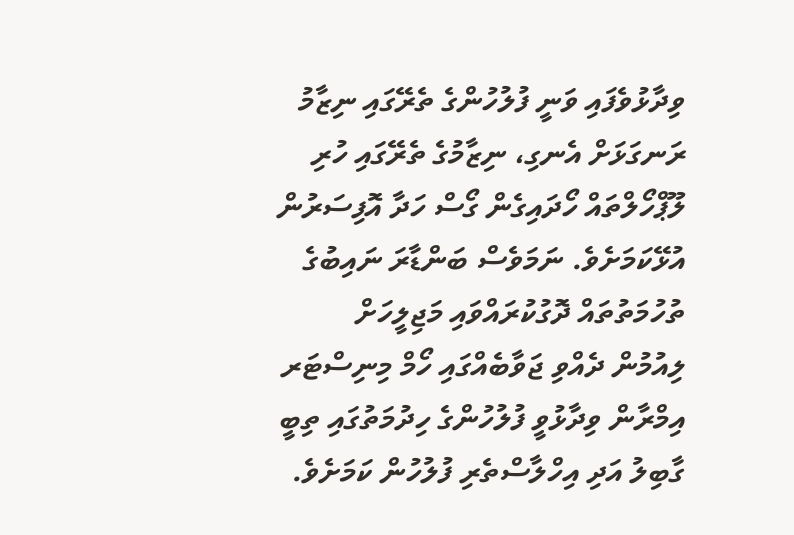ވިދާޅުވެފައި ވަނީ ފުލުހުންގެ ތެރޭގައި ނިޒާމު ރަނގަޅަށް އެނގި، ނިޒާމުގެ ތެރޭގައި ހުރި ލޫޕްހޯލްތައް ހޯދައިގެން ގޯސް ހަދާ އޮފިސަރުން އުޅޭކަމަށެވެ. ނަމަވެސް ބަންޑާރަ ނައިބުގެ ތުހުމަތުތައް ދޮގުކުރައްވައި މަޖިލީހަށް ލިއުމުން ދެއްވި ޖަވާބެއްގައި ހޯމް މިނިސްޓަރ އިމްރާން ވިދާޅުވީ ފުލުހުންގެ ހިދުމަތުގައި ތިބީ ގާބިލު އަދި އިހްލާސްތެރި ފުލުހުން ކަމަށެވެ.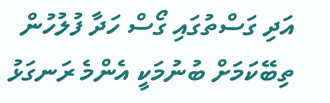އަދި ގަސްތުގައި ގޯސް ހަދާ ފުލުހުން ތިބޭކަމަށް ބުނުމަކީ އެންމެ ރަނގަޅު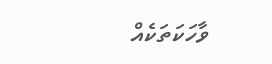ވާހަކަތަކެއް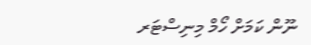ނޫން ކަމަށް ހޯމް މިނިސްޓަރ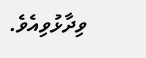ވިދާޅުވިއެވެ.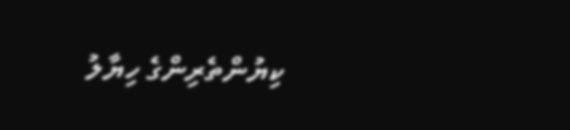ކިޔުންތެރިންގެ ހިޔާލު